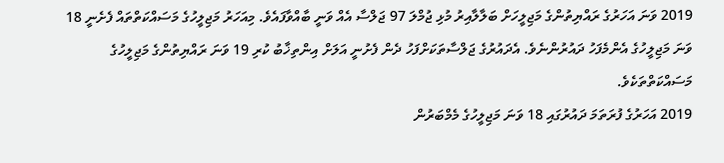2019 ވަނަ އަހަރުގެ ރައްޔިތުންގެ މަޖިލީހަށް ބަލާލާއިރު މުޅި ޖުމްލަ 97 ޖަލްސާ އެއް ވަނީ ބާއްވާފައެވެ. މިއަހަރު މަޖިލީހުގެ މަސައްކަތްތައް ފެށެނީ 18 ވަނަ މަޖިލީހުގެ އެންމެފަހު ދައުރުންނެވެ. އެދައުރުގެ ޖަލްސާތަކަށްފަހު ދެން ފެށުނީ އަލަށް އިންތިޚާބު ކުރި 19 ވަނަ ރައްޔިތުންގެ މަޖިލީހުގެ މަސައްކަތްތަކެވެ.
2019 އަހަރުގެ ފުރަތަމަ ދައުރުގައި 18 ވަނަ މަޖިލީހުގެ މެމްބަރުން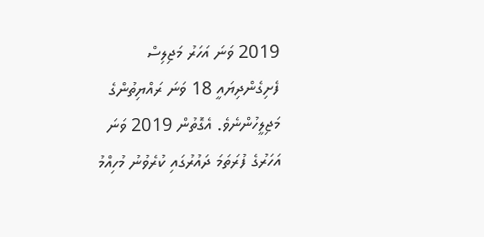2019 ވަނަ އަހަރު މަޖިލިސް ފެށިގެންދިޔައީ 18 ވަނަ ރައްޔިތުންގެ މަޖިލީހުންނެވެ. އެގޮތުން 2019 ވަނަ އަހަރުގެ ފުރަތަމަ ދައުރުގައި ކުރެވުނު މުހިއްމު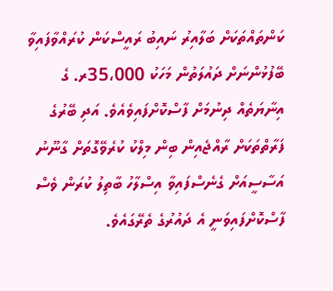ކަންތައްތަކަށް ބަލާއިރު ނައިބު ރައީސްކަން ކުރައްވާފައިވާ ބޭފުޅުންނަށް ދައުލަތުން މަހަކު 35،000ރ. ގެ އިނާޔަތެއް ދިނުމަށް ފާސްކޮށްފައިވެއެވެ. އަދި ބޭރުގެ ފަރާތްތަކަށް ރާއްޖެއިން ބިން މިލްކު ކުރެވޭގޮތަށް ގާނޫނު އަސާސީއަށް ގެނެސްފައިވާ އިސްލާހު ބާތިލު ކުރަން ވެސް ފާސްކޮށްފައިވަނީ އެ ދައުރުގެ ތެރޭގައެވެ.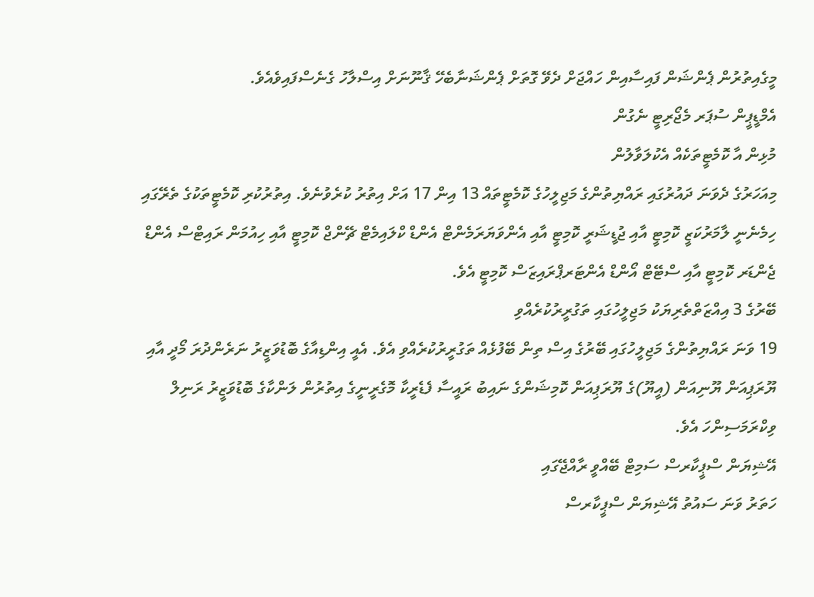މީގެއިތުރުން ޕެންޝަން ފައިސާއިން ހައްޖަށް ދެވޭ ގޮތަށް ޕެންޝަނާބެހޭ ޤާނޫނަށް އިސްލާހު ގެނެސްފައިވެއެވެ.
އެމްޑީޕީން ސުޕަރ މެޖޯރިޓީ ނެގުން
މުޅިން އާ ކޮމެޓީތަކެއް އެކުލަވާލުން
މިއަހަރުގެ ދެވަނަ ދައުރުގައި ރައްޔިތުންގެ މަޖިލީހުގެ ކޮމެޓީތައް 13 އިން 17 އަށް އިތުރު ކުރެވުނެވެ. އިތުރުކުރި ކޮމެޓީތަކުގެ ތެރޭގައި ހިމެނެނީ ލާމަރުކަޒީ ކޮމިޓީ އާއި ޖުޑީޝަރީ ކޮމިޓީ އާއި އެންވަޔަރަމެންޓް އެންޑް ކްލައިމެޓް ޗޭންޖް ކޮމިޓީ އާއި ހިއުމަން ރައިޓްސް އެންޑް ޖެންޑަރ ކޮމިޓީ އާއި ސްޓޭޓް އޯންޑް އެންޓަރޕްރައިޒަސް ކޮމިޓީ އެވެ.
ބޭރުގެ 3 އިއްޒަތްތެރިޔަކު މަޖިލީހުގައި ތަގުރީރުކުރެއްވި
19 ވަނަ ރައްޔިތުންގެ މަޖިލީހުގައި ބޭރުގެ އިސް ތިން ބޭފުޅެއް ތަގުރީރުކުރެއްވި އެވެ. އެއީ އިންޑިއާގެ ބޮޑުވަޒީރު ނަރެންދުރަ މޯދީ އާއި ޔޫރަޕިއަން ޔޫނިއަން (އީޔޫ)ގެ ޔޫރަޕިއަން ކޮމިޝަންގެ ނައިބު ރައީސާ ފެޑެރީކާ މޮގެރީނީގެ އިތުރުން ލަންކާގެ ބޮޑުވަޒީރު ރަނިލް ވިކްރަމަސިންހަ އެވެ.
އޭޝިޔަން ސްޕީކާރސް ސަމިޓް ބޭއްވީ ރާއްޖޭގައި
ހަތަރު ވަނަ ސައުތު އޭޝިޔަން ސްޕީކާރސް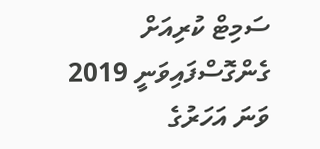ސަމިޓް ކުރިއަށް ގެންގޮސްފައިވަނީ 2019 ވަނަ އަހަރުގެ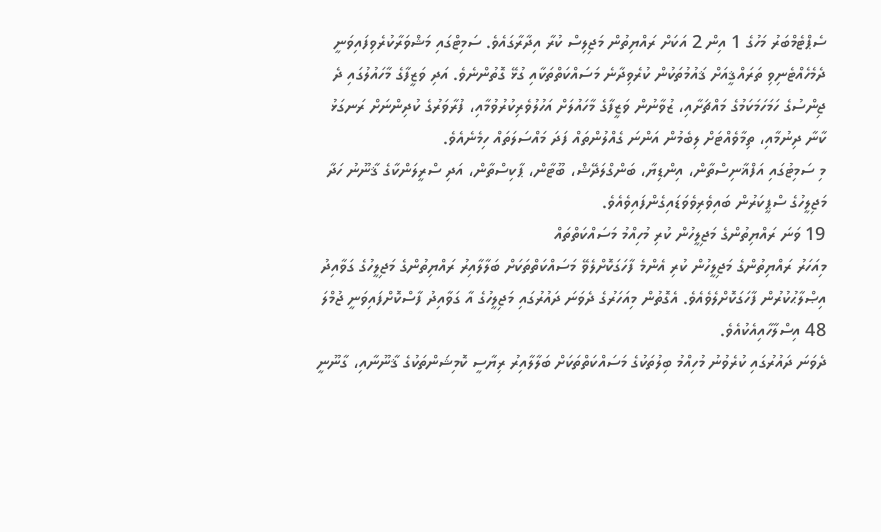ސެޕްޓެމްބަރު މަހުގެ 1 އިން 2 އަކަށް ރައްޔިތުން މަޖިލިސް ކުރާ އިދާރާގައެވެ. ސަމިޓްގައި މަޝްވަރާކުރެވިފައިވަނީ ދެމެހެއްޓެނިވި ތަރައްޤީއަށް ޤައުމުތަކުން ކުރެވިދާނެ މަސައްކަތްތަކާއި ގުޅޭ ގޮތުންނެވެ. އަދި ވަޒީފާގެ މާހައުލުގައި ދެ ޖިންސުގެ ހަމަހަމަކަމުގެ މައްޗަށާއި، ޒުވާނުން ވަޒީފާގެ މާހައުލަށް އަހުލުވެރިކުރުވުމާއި، ފުރާވަރުގެ ކުދިންނަށް ރަނގަޅު ކާނާ ދިނުމާއި، ތިމާވެއްޓަށް ލިބެމުން އަންނަ ގެއްލުންތައް ފަދަ މައްސަލަތައް ހިމެނެއެވެ.
މި ސަމިޓުގައި އަފްޣާނިސްތާން، އިންޑިޔާ، ބަންގްލަދޭޝް، ބޫޓާން، ޕާކިސްތާން، އަދި ސްރީލަންކާގެ ޤާނޫނު ހަދާ މަޖިލީހުގެ ސްޕީކަރުން ބައިވެރިވެވަޑައިގެންފައިވެއެވެ.
19 ވަނަ ރައްޔިތުންގެ މަޖިލީހުން ކުރި މުހިއްމު މަސައްކަތްތައް
މިއަހަރު ރައްޔިތުންގެ މަޖިލީހުން ކުރި އެންމެ ފާހަގަކޮށްލެވޭ މަސައްކަތްތަކަށް ބަލާލާއިރު ރައްޔިތުންގެ މަޖިލީހުގެ ގަވާއިދު އިޞްލާޙުކުރުން ފާހަގަކޮށްލެވެއެވެ. އެގޮތުން މިއަހަރުގެ ދެވަނަ ދައުރުގައި މަޖިލީހުގެ އާ ގަވާއިދު ފާސްކޮށްފައިވަނީ ޖުމްލަ 48 އިސްލާހާއިއެކުއެވެ.
ދެވަނަ ދައުރުގައި ކުރެވުނު މުހިއްމު ބިލުތަކުގެ މަސައްކަތްތަކަށް ބަލާލާއިރު ރިޔާސީ ކޮމިޝަންތަކުގެ ޤާނޫނާއި، ގާނޫނީ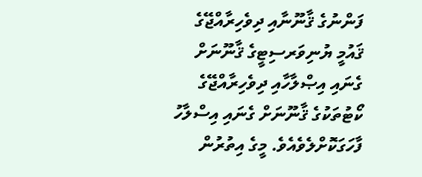ފަންނުގެ ޤާނޫނާއި ދިވެހިރާއްޖޭގެ ޤައުމީ ޔުނިވަރސިޓީގެ ޤާނޫނަށް ގެނައި އިޞްލާހާއި ދިވެހިރާއްޖޭގެ ކޯޓުތަކުގެ ޤާނޫނަށް ގެނައި އިސްލާހު ފާހަގަކޮށްލެވެއެވެ. މީގެ އިތުރުން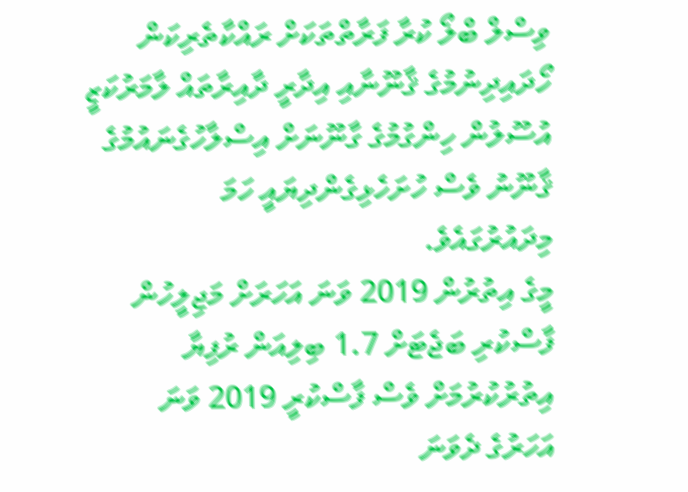ވިސްލް ބްލޯ ކުރާ ފަރާތްތަކަށް ރައްކާތެރިކަން ހޯދައިދިނުމުގެ ޤާނޫނާއި އިދާރީ ދާއިރާތައް ލާމަރުކަޒީ އުސޫލުން ހިންގުމުގެ ގާނޫނަށް އިސްލާހުގެނައުމުގެ ޤާނޫނު ވެސް ހުށަހެޅިގެންދިޔައީ ހަމަ މިދައުރުގައެވެ.
މީގެ އިތުރުން 2019 ވަނަ އަހަރަށް މަޖިލީހުން ފާސްކުރި ބަޖެޓަށް 1.7 ބިލިއަން ރުފިޔާ އިތުރުކުރުމަށް ވެސް ފާސްކުރީ 2019 ވަނަ އަހަރުގެ ދެވަނަ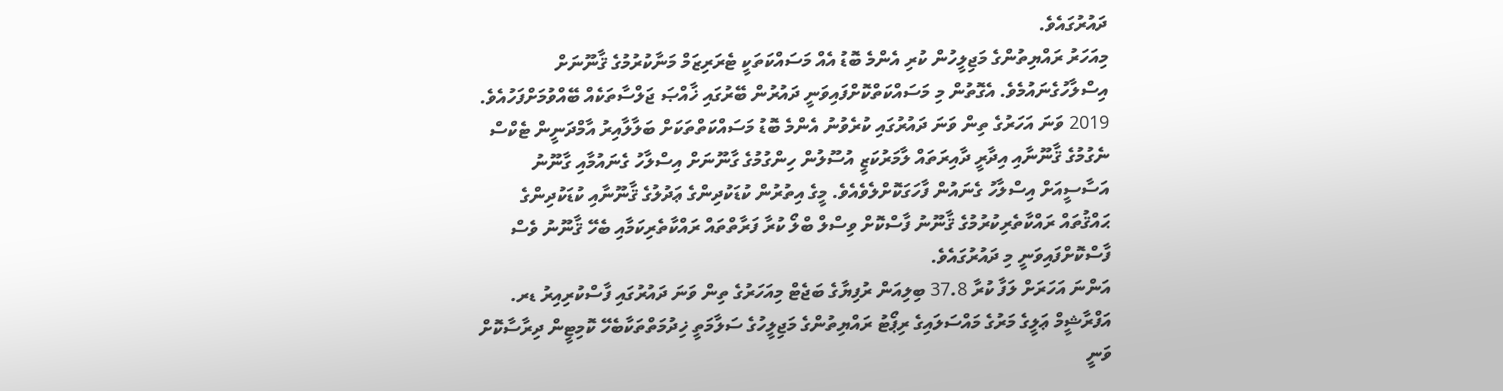ދައުރުގައެވެ.
މިއަހަރު ރައްޔިތުންގެ މަޖިލީހުން ކުރި އެންމެ ބޮޑު އެއް މަސައްކަތަކީ ޓެރަރިޒަމް މަނާކުރުމުގެ ޤާނޫނަށް އިސްލާހުގެނައުމެވެ. އެގޮތުން މި މަސައްކަތްކޮށްފައިވަނީ ދައުރުން ބޭރުގައި ޚާއްޞަ ޖަލްސާތަކެއް ބޭއްވުމަށްފަހުއެވެ.
2019 ވަނަ އަހަރުގެ ތިން ވަނަ ދައުރުގައި ކުރެވުނު އެންމެ ބޮޑު މަސައްކަތްތަކަށް ބަލާލާއިރު އާމްދަނީން ޓެކްސް ނެގުމުގެ ޤާނޫނާއި އިދާރީ ދާއިރަތައް ލާމަރުކަޒީ އުސޫލުން ހިންގުމުގެ ގާނޫނަށް އިސްލާހު ގެނައުމާއި ގާނޫނު އަސާސީއަށް އިސްލާހު ގެނައުން ފާހަގަކޮށްލެވެއެވެ. މީގެ އިތުރުން ކުޑަކުދިންގެ ޢަދުލުގެ ޤާނޫނާއި ކުޑަކުދިންގެ ޙައްޤުތައް ރައްކާތެރިކުރުމުގެ ޤާނޫނު ފާސްކޮށް ވިސްލް ބްލޯ ކުރާ ފަރާތްތައް ރައްކާތެރިކަމާއި ބެހޭ ޤާނޫނު ވެސް ފާސްކޮށްފައިވަނީ މި ދައުރުގައެވެ.
އަންނަ އަހަރަށް ލަފާ ކުރާ 37.8 ބިލިއަން ރުފިޔާގެ ބަޖެޓް މިއަހަރުގެ ތިން ވަނަ ދައުރުގައި ފާސްކުރިއިރު ޑރ. އަފްރާޝީމް ޢަލީގެ މަރުގެ މައްސަލައިގެ ރިޕޯޓު ރައްޔިތުންގެ މަޖިލީހުގެ ސަލާމަތީ ޚިދުމަތްތަކާބެހޭ ކޮމިޓީން ދިރާސާކޮށް ވަނީ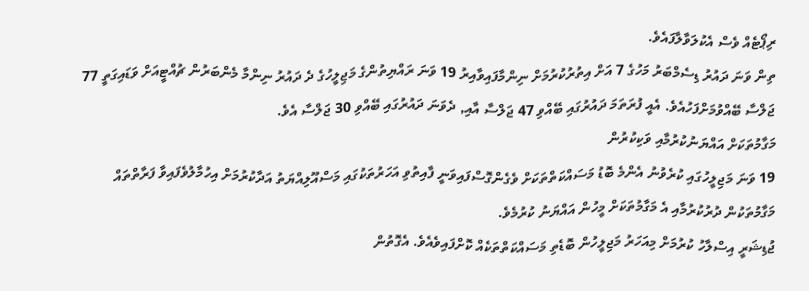ރިޕޯޓެއް ވެސް އެކުލަވާލާފައެވެ.
ތިން ވަނަ ދައުރު ޑިސެމްބަރު މަހުގެ 7 އަށް އިތުރުކުރުމަށް ނިންމާފައިވާއިރު 19 ވަނަ ރައްޔިތުންގެ މަޖިލީހުގެ ދެ ދައުރު ނިންމާ މެންބަރުން ޗުއްޓީއަށް ވަޑައިގަތީ 77 ޖަލްސާ ބޭއްވުމަށްފަހުއެވެ. އެއީ ފުރަތަމަ ދައުރުގައި ބޭއްވި 47 ޖަލްސާ އާއި, ދެވަނަ ދައުރުގައި ބޭއްވި 30 ޖަލްސާ އެވެ.
މަގާމުތަކަށް އައްޔަނުކުރުމާއި ވަކިކުރުން
19 ވަނަ މަޖިލީހުގައި ކުރެވުނު އެންމެ ބޮޑު މަސައްކަތްތަކަށް ވެގެންގޮސްފައިވަނީ ފާއިތުވި އަހަރުތަކުގައި މަސްއޫލިއްޔަތު އަދާކުރުމަށް އިހުމާލުވެފައިވާ ފަރާތްތައް މަގާމުތަކުން ދުރުކުރުމާއި އެ މަގާމުތަކަށް މީހުން އައްޔަނު ކުރުމެވެ.
ޖުޑިޝަރީ އިސްލާހު ކުރުމަށް މިއަހަރު މަޖިލީހުން ބޮޑެތި މަސައްކަތްތަކެއް ކޮށްފައިވެއެވެ. އެގޮތުން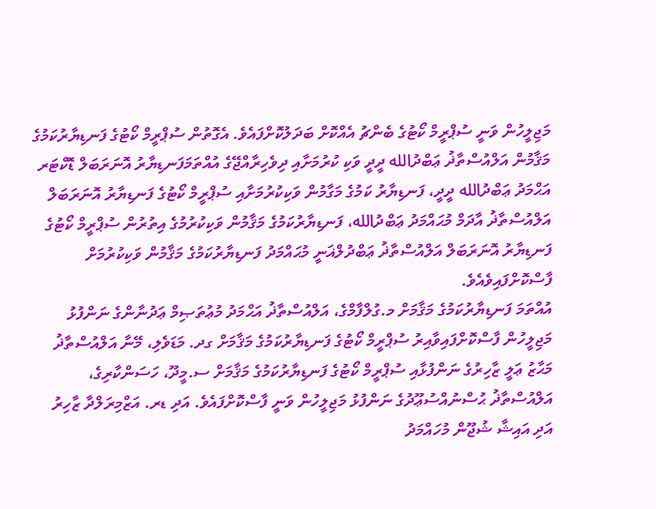މަޖިލީހުން ވަނީ ސުޕްރީމް ކޯޓުގެ ބެންޗު އެއްކޮށް ބަދަލުކޮށްފައެވެ. އެގޮތުން ސުޕްރީމް ކޯޓުގެ ފަނޑިޔާރުކަމުގެ މަޤާމުން އަލްއުސްތާޛު ޢަބްދުالله ދީދީ ވަކި ކުރުމަށާއި ދިވެހިރާއްޖޭގެ އުއްތަމަފަނޑިޔާރު އޮނަރަބަލް ޑޮކްޓަރ އަޙްމަދު ޢަބްދުالله ދީދީ، ފަނޑިޔާރު ކަމުގެ މަގާމުން ވަކިކުރުމަށާއި ސުޕްރީމް ކޯޓުގެ ފަނޑިޔާރު އޮނަރަބަލް އަލްއުސްތާޛު އާދަމް މުޙައްމަދު ޢަބްދުالله، ފަނޑިޔާރުކަމުގެ މަޤާމުން ވަކިކުރުމުގެ އިތުރުން ސުޕްރީމް ކޯޓުގެ ފަނޑިޔާރު އޮނަރަބަލް އަލްއުސްތާޛު ޢަބްދުލްޣަނީ މުޙައްމަދު ފަނޑިޔާރުކަމުގެ މަޤާމުން ވަކިކުރުމަށް ފާސްކޮށްފައިވެއެވެ.
އުއްތަމަ ފަނޑިޔާރުކަމުގެ މަޤާމަށް މ.ގުލްފާމްގެ، އަލްއުސްތާޛު އަޙްމަދު މުޢުތަޞިމް ޢަދުނާންގެ ނަންފުޅު މަޖިލީހުން ފާސްކޮށްފައިވާއިރު ސުޕްރީމް ކޯޓުގެ ފަނޑިޔާރުކަމުގެ މަޤާމަށް ގދ. މަޑަވެލި، މޭނާ އަލްއުސްތާޛު މަޙާޒު ޢަލީ ޒާހިރުގެ ނަންފުޅާއި ސުޕްރީމް ކޯޓުގެ ފަނޑިޔާރުކަމުގެ މަޤާމަށް ސ.މީދޫ، ހަސަންކާރިގެ، އަލްއުސްތާޛު ޙުސްނުއްސުޢޫދުގެ ނަންފުޅު މަޖިލީހުން ވަނީ ފާސްކޮށްފައެވެ. އަދި ޑރ. އަޒްމިރަލްދާ ޒާހިރު އަދި އައިޝާ ޝުޖޫން މުހައްމަދު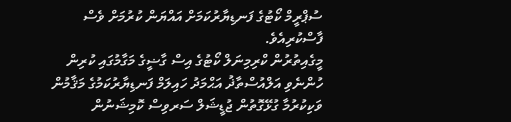ސުޕްރީމް ކޯޓުގެ ފަނޑިޔާރުކަމަށް އައްޔަން ކުރުމަށް ވެސް ފާސްކުރިއެވެ.
މީގެއިތުރުން ކްރިމިނަލް ކޯޓުގެ އިސް ގާޟީގެ މަގާމުގައި ކުރިން ހުންނެވި އަލްއުސްތާޛު އަޙްމަދު ހައިލަމް ފަނޑިޔާރުކަމުގެ މަޤާމުން ވަކިކުރުމާ ގުޅޭގޮތުން ޖުޑީޝަލް ސަރވިސް ކޮމިޝަނުން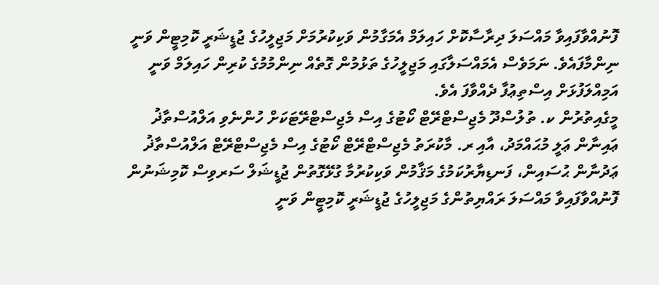ފޮނުއްވާފައިވާ މައްސަލަ ދިރާސާކޮށް ހައިލަމް އެމަގާމުން ވަކިކުރުމަށް މަޖިލީހުގެ ޖުޑީޝަރީ ކޮމިޓީން ވަނީ ނިންމާފައެވެ. ނަމަވެސް އެމައްސަލާގައި މަޖިލީހުގެ ތަޅުމުން ގޮތެއް ނިންމުމުގެ ކުރިން ހައިލަމް ވަނީ އަމިއްލަފުޅަށް އިސްތިޢުފާ ދެއްވާފަ އެވެ.
މީގެއިތުރުން ކ. ތުލުސްދޫ މެޖިސްޓްރޭޓް ކޯޓުގެ އިސް މެޖިސްޓްރޭޓަކަށް ހުންނެވި އަލްއުސްތާޛު ޢައިނާން ޢަލީ މުޙައްމަދު، އާއި ރ. މާކުރަތު މެޖިސްޓްރޭޓް ކޯޓުގެ އިސް މެޖިސްޓްރޭޓް އަލްއުސްތާޛު ޢަދުނާން ޙުސައިން، ފަނޑިޔާރުކަމުގެ މަޤާމުން ވަކިކުރުމާ ގުޅޭގޮތުން ޖުޑީޝަލް ސަރވިސް ކޮމިޝަނުން ފޮނުއްވާފައިވާ މައްސަލަ ރައްޔިތުންގެ މަޖިލީހުގެ ޖުޑީޝަރީ ކޮމިޓީން ވަނީ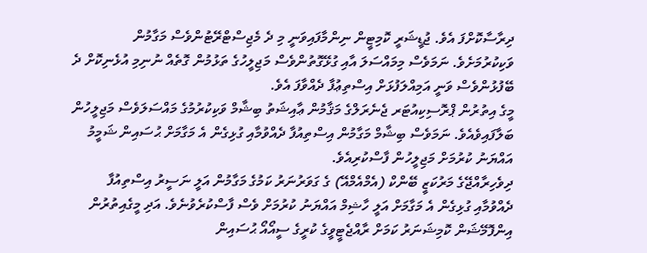ދިރާސާކޮށްފަ އެވެ. ޖުޑީޝަރީ ކޮމިޓީން ނިންމާފައިވަނީ މި ދެ މެޖިސްޓްރޭޓުންވެސް މަގާމުން ވަކިކުރުމަށެވެ. ނަމަވެސް މިމައްސަލަ އާއި ގުޅޭގޮތުންވެސް މަޖިލީހުގެ ތަޅުމުން ގޮތެއް ނުނިމި އުޅެނިކޮށް ދެ ބޭފުޅުންވެސް ވަނީ އަމިއްލަފުޅަށް އިސްތިޢުފާ ދެއްވާފަ އެވެ.
މީގެ އިތުރުން ޕްރޮސިކިއުޓަރ ޖެނެރަލްގެ މަޤާމުން ޢާއިޝަތު ބިޝާމް ވަކިކުރުމުގެ މައްސަލަވެސް މަޖިލީހުން ބަލާފައިވެއެވެ. ނަމަވެސް ބިޝާމް މަގާމުން އިސްތިއުފާ ދެއްވުމާއި ގުޅިގެން އެ މަގާމަށް ޙުސައިން ޝަމީމު އައްޔަނު ކުރުމަށް މަޖިލީހުން ފާސްކުރިއެވެ.
ދިވެހިރާއްޖޭގެ މަރުކަޒީ ބޭންކް (އެމްއެމްއޭ) ގެ ގަވަރުނަރު ކަމުގެ މަގާމުން އަލީ ނަސީރު އިސްތިއުފާ ދެއްވުމާއި ގުޅިގެން އެ މަގާމަށް އަލީ ހާޝިމް އައްޔަނު ކުރުމަށް ވެސް ފާސްކުރެވުނެވެ. އަދި މީގެއިތުރުން އިންފޮމޭޝަން ކޮމިޝަނަރު ކަމަށް ރާއްޖެޓީވީގެ ކުރީގެ ސީއޯއޯ ޙުސައިން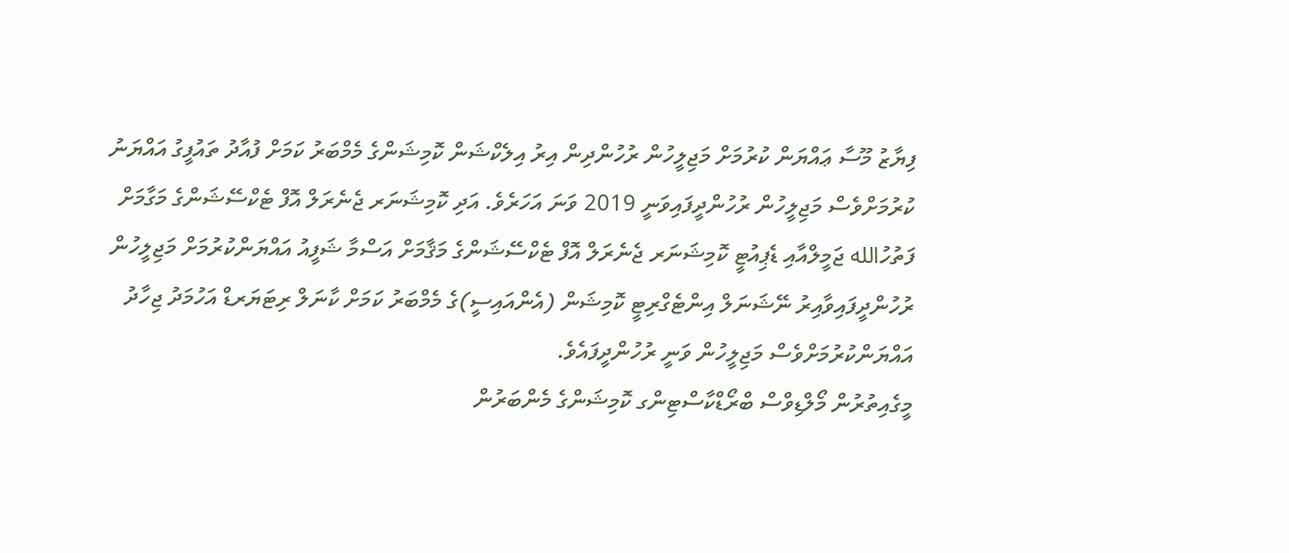ފިޔާޒު މޫސާ ޢައްޔަން ކުރުމަށް މަޖިލީހުން ރުހުންދިން އިރު އިލެކްޝަން ކޮމިޝަންގެ މެމްބަރު ކަމަށް ފުއާދު ތައުފީގު އައްޔަނު ކުރުމަށްވެސް މަޖިލީހުން ރުހުންދީފައިވަނީ 2019 ވަނަ އަހަރެވެ. އަދި ކޮމިޝަނަރ ޖެނެރަލް އޮފް ޓެކްސޭޝަންގެ މަގާމަށް ފަތުހުالله ޖަމީލްއާއި ޑެޕިއުޓީ ކޮމިޝަނަރ ޖެނެރަލް އޮފް ޓެކްސޭޝަންގެ މަޤާމަށް އަސްމާ ޝަފީއު އައްޔަންކުރުމަށް މަޖިލީހުން ރުހުންދީފައިވާއިރު ނޭޝަނަލް އިންޓެގްރިޓީ ކޮމިޝަން (އެންއައިސީ)ގެ މެމްބަރު ކަމަށް ކާނަލް ރިޓަޔަރޑް އަހުމަދު ޖިހާދު އައްޔަންކުރުމަށްވެސް މަޖިލީހުން ވަނީ ރުހުންދީފައެވެ.
މީގެއިތުރުން މޯލްޑިވްސް ބްރޯޑްކާސްޓިންގ ކޮމިޝަންގެ މެންބަރުން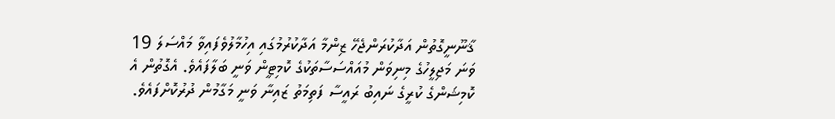ޤާނޫނީގޮތުން އަދާކުރަންޖެހޭ ޒިންމާ އަދާކުރުމުގައި އިހުމާލުވެފައިވާ މައްސަލަ 19 ވަނަ މަޖިލީހުގެ މިނިވަން މުއައްސަސާތަކުގެ ކޮމިޓީން ވަނީ ބަލާފައެވެ. އެގޮތުން އެ ކޮމިޝަންގެ ކުރީގެ ނައިބު ރައީސާ ފަތިމަތު ޒައިނާ ވަނީ މަގާމުން ދުރުކޮށްފައެވެ.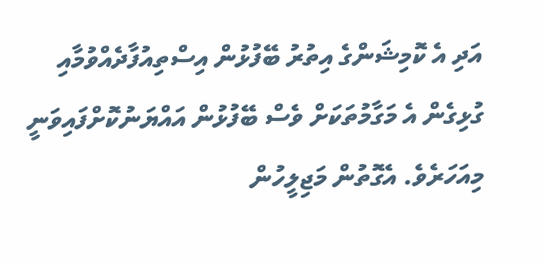އަދި އެ ކޮމިޝަންގެ އިތުރު ބޭފުޅުން އިސްތިއުފާދެއްވުމާއި ގުޅިގެން އެ މަގާމުތަކަށް ވެސް ބޭފުޅުން އައްޔަނުކޮށްފައިވަނީ މިއަހަރެވެ. އެގޮތުން މަޖިލީހުން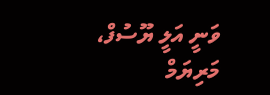ވަނީ އަލީ ޔޫސުފް، މަރިޔަމް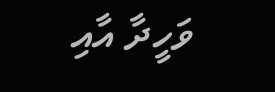ވަހީދާ އާއި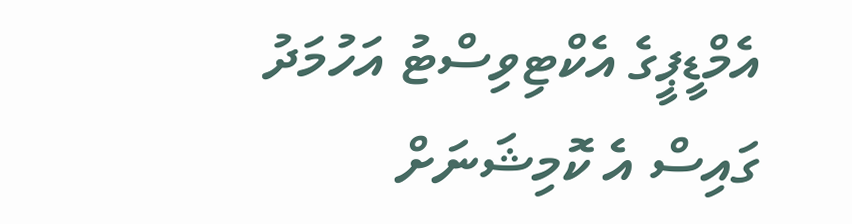އެމްޑީޕީގެ އެކްޓިވިސްޓު އަހުމަދު ގައިސް އެ ކޮމިޝަނަށް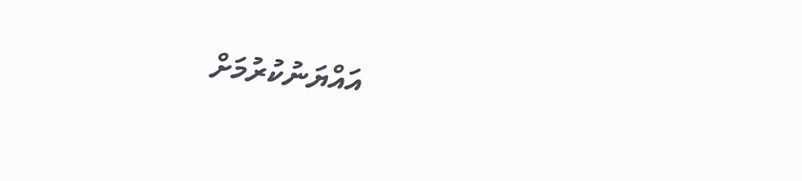އައްޔަނުކުރުމަށް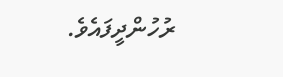ރުހުންދީފައެވެ.